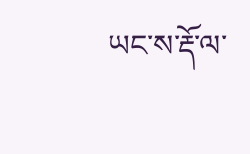ཡང་ས་རྡོ་ལ་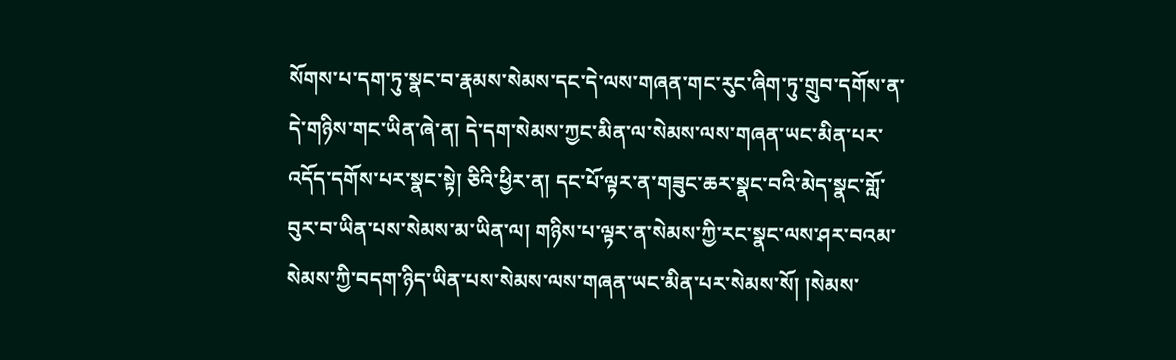སོགས་པ་དག་ཏུ་སྣང་བ་རྣམས་སེམས་དང་དེ་ལས་གཞན་གང་རུང་ཞིག་ཏུ་གྲུབ་དགོས་ན་དེ་གཉིས་གང་ཡིན་ཞེ་ན། དེ་དག་སེམས་ཀྱང་མིན་ལ་སེམས་ལས་གཞན་ཡང་མིན་པར་འདོད་དགོས་པར་སྣང་སྟེ། ཅིའི་ཕྱིར་ན། དང་པོ་ལྟར་ན་གཟུང་ཆར་སྣང་བའི་མེད་སྣང་གློ་བུར་བ་ཡིན་པས་སེམས་མ་ཡིན་ལ། གཉིས་པ་ལྟར་ན་སེམས་ཀྱི་རང་སྣང་ལས་ཤར་བའམ་སེམས་ཀྱི་བདག་ཉིད་ཡིན་པས་སེམས་ལས་གཞན་ཡང་མིན་པར་སེམས་སོ། །སེམས་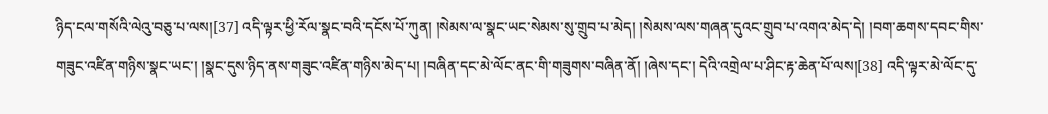ཉིད་ངལ་གསོའི་ལེའུ་བཅུ་པ་ལས།[37] འདི་ལྟར་ཕྱི་རོལ་སྣང་བའི་དངོས་པོ་ཀུན། །སེམས་ལ་སྣང་ཡང་སེམས་སུ་གྲུབ་པ་མེད། །སེམས་ལས་གཞན་དུའང་གྲུབ་པ་འགའ་མེད་དེ། །བག་ཆགས་དབང་གིས་གཟུང་འཛིན་གཉིས་སྣང་ཡང་། །སྣང་དུས་ཉིད་ནས་གཟུང་འཛིན་གཉིས་མེད་པ། །བཞིན་དང་མེ་ལོང་ནང་གི་གཟུགས་བཞིན་ནོ། །ཞེས་དང་། དེའི་འགྲེལ་པ་ཤིང་རྟ་ཆེན་པོ་ལས།[38] འདི་ལྟར་མེ་ལོང་དུ་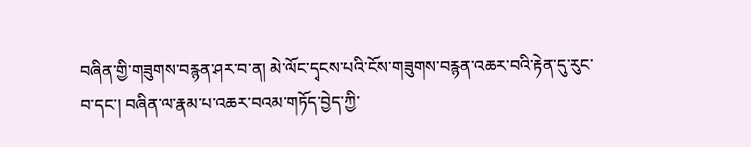བཞིན་གྱི་གཟུགས་བརྙན་ཤར་བ་ན། མེ་ལོང་དྭངས་པའི་ངོས་གཟུགས་བརྙན་འཆར་བའི་རྟེན་དུ་རུང་བ་དང་། བཞིན་ལ་རྣམ་པ་འཆར་བའམ་གཏོད་བྱེད་ཀྱི་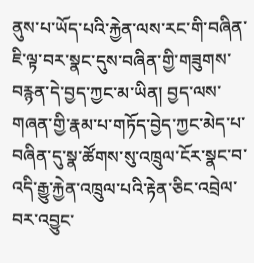ནུས་པ་ཡོད་པའི་རྐྱེན་ལས་རང་གི་བཞིན་ཇི་ལྟ་བར་སྣང་དུས་བཞིན་གྱི་གཟུགས་བརྙན་དེ་བྱད་ཀྱང་མ་ཡིན། བྱད་ལས་གཞན་གྱི་རྣམ་པ་གཏོད་བྱེད་ཀྱང་མེད་པ་བཞིན་དུ་སྣ་ཚོགས་སུ་འཁྲུལ་ངོར་སྣང་བ་འདི་རྒྱུ་རྐྱེན་འཁྲུལ་པའི་རྟེན་ཅིང་འབྲེལ་བར་འབྱུང་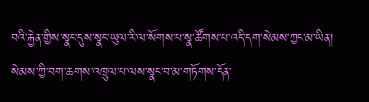བའི་རྐྱེན་གྱིས་སྣང་དུས་སྣང་ཡུལ་རི་ལ་སོགས་པ་སྣ་ཚོགས་པ་འདི་དག་སེམས་ཀྱང་མ་ཡིན། སེམས་ཀྱི་བག་ཆགས་འཁྲུལ་པ་ལས་སྣང་བ་མ་གཏོགས་དོན་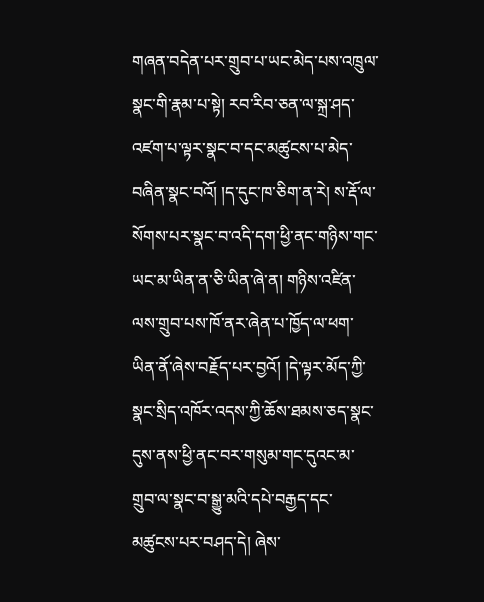གཞན་བདེན་པར་གྲུབ་པ་ཡང་མེད་པས་འཁྲུལ་སྣང་གི་རྣམ་པ་སྟེ། རབ་རིབ་ཅན་ལ་སྐྲ་ཤད་འཛག་པ་ལྟར་སྣང་བ་དང་མཚུངས་པ་མེད་བཞིན་སྣང་བའོ། །ད་དུང་ཁ་ཅིག་ན་རེ། ས་རྡོ་ལ་སོགས་པར་སྣང་བ་འདི་དག་ཕྱི་ནང་གཉིས་གང་ཡང་མ་ཡིན་ན་ཅི་ཡིན་ཞེ་ན། གཉིས་འཛིན་ལས་གྲུབ་པས་ཁོ་ནར་ཞེན་པ་ཁྱོད་ལ་ཕག་ཡིན་ནོ་ཞེས་བརྗོད་པར་བྱའོ། །དེ་ལྟར་མོད་ཀྱི་སྣང་སྲིད་འཁོར་འདས་ཀྱི་ཆོས་ཐམས་ཅད་སྣང་དུས་ནས་ཕྱི་ནང་བར་གསུམ་གང་དུའང་མ་གྲུབ་ལ་སྣང་བ་སྒྱུ་མའི་དཔེ་བརྒྱད་དང་མཚུངས་པར་བཤད་དེ། ཞེས་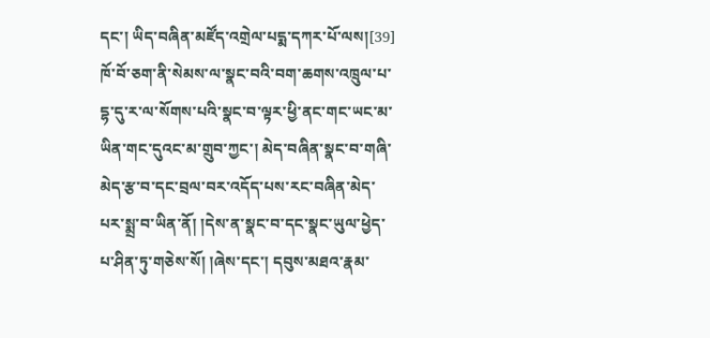དང་། ཡིད་བཞིན་མཛོད་འགྲེལ་པདྨ་དཀར་པོ་ལས།[39] ཁོ་བོ་ཅག་ནི་སེམས་ལ་སྣང་བའི་བག་ཆགས་འཁྲུལ་པ་དྷ་དུ་ར་ལ་སོགས་པའི་སྣང་བ་ལྟར་ཕྱི་ནང་གང་ཡང་མ་ཡིན་གང་དུའང་མ་གྲུབ་ཀྱང་། མེད་བཞིན་སྣང་བ་གཞི་མེད་རྩ་བ་དང་བྲལ་བར་འདོད་པས་རང་བཞིན་མེད་པར་སྨྲ་བ་ཡིན་ནོ། །དེས་ན་སྣང་བ་དང་སྣང་ཡུལ་ཕྱེད་པ་ཤིན་ཏུ་གཅེས་སོ། །ཞེས་དང་། དབུས་མཐའ་རྣམ་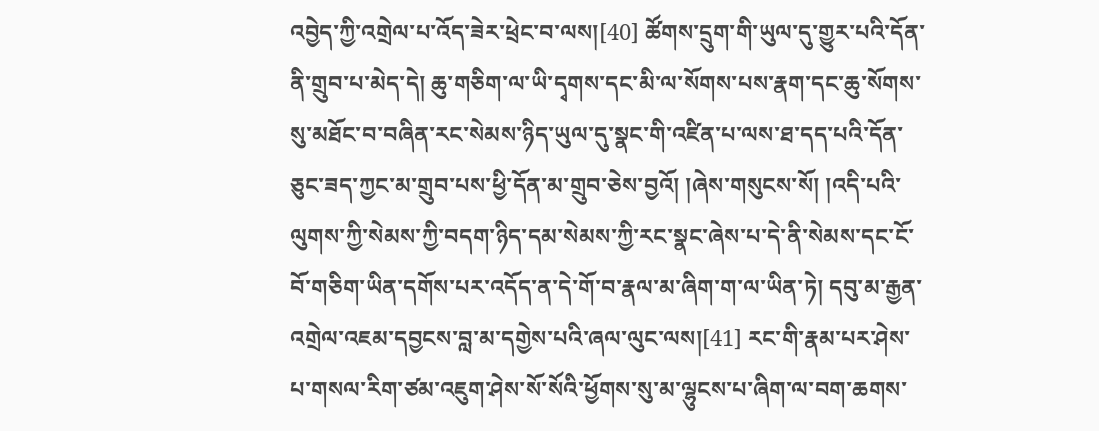འབྱེད་ཀྱི་འགྲེལ་པ་འོད་ཟེར་ཕྲེང་བ་ལས།[40] ཚོགས་དྲུག་གི་ཡུལ་དུ་གྱུར་པའི་དོན་ནི་གྲུབ་པ་མེད་དེ། ཆུ་གཅིག་ལ་ཡི་དྭགས་དང་མི་ལ་སོགས་པས་རྣག་དང་ཆུ་སོགས་སུ་མཐོང་བ་བཞིན་རང་སེམས་ཉིད་ཡུལ་དུ་སྣང་གི་འཛིན་པ་ལས་ཐ་དད་པའི་དོན་ཅུང་ཟད་ཀྱང་མ་གྲུབ་པས་ཕྱི་དོན་མ་གྲུབ་ཅེས་བྱའོ། །ཞེས་གསུངས་སོ། །འདི་པའི་ལུགས་ཀྱི་སེམས་ཀྱི་བདག་ཉིད་དམ་སེམས་ཀྱི་རང་སྣང་ཞེས་པ་དེ་ནི་སེམས་དང་ངོ་བོ་གཅིག་ཡིན་དགོས་པར་འདོད་ན་དེ་གོ་བ་རྣལ་མ་ཞིག་ག་ལ་ཡིན་ཏེ། དབུ་མ་རྒྱན་འགྲེལ་འཇམ་དབྱངས་བླ་མ་དགྱེས་པའི་ཞལ་ལུང་ལས།[41] རང་གི་རྣམ་པར་ཤེས་པ་གསལ་རིག་ཙམ་འཇུག་ཤེས་སོ་སོའི་ཕྱོགས་སུ་མ་ལྷུངས་པ་ཞིག་ལ་བག་ཆགས་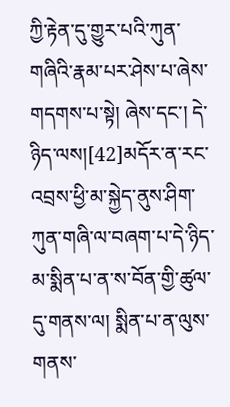ཀྱི་རྟེན་དུ་གྱུར་པའི་ཀུན་གཞིའི་རྣམ་པར་ཤེས་པ་ཞེས་གདགས་པ་སྟེ། ཞེས་དང་། དེ་ཉིད་ལས།[42]མདོར་ན་རང་འབྲས་ཕྱི་མ་སྐྱེད་ནུས་ཤིག་ཀུན་གཞི་ལ་བཞག་པ་དེ་ཉིད་མ་སྨིན་པ་ན་ས་བོན་གྱི་ཚུལ་དུ་གནས་ལ། སྨིན་པ་ན་ལུས་གནས་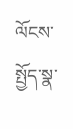ལོངས་སྤྱོད་སྣ་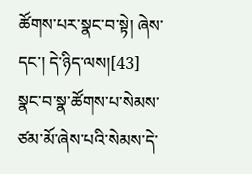ཚོགས་པར་སྣང་བ་སྟེ། ཞེས་དང་། དེ་ཉིད་ལས།[43] སྣང་བ་སྣ་ཚོགས་པ་སེམས་ཙམ་མོ་ཞེས་པའི་སེམས་དེ་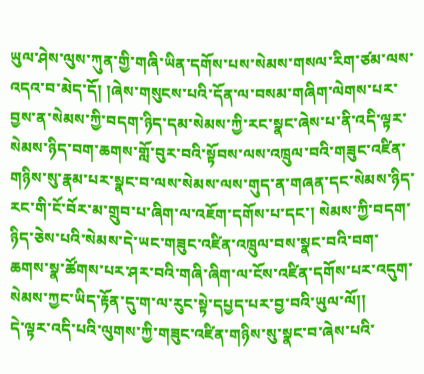ཡུལ་ཤེས་ལུས་ཀུན་གྱི་གཞི་ཡིན་དགོས་པས་སེམས་གསལ་རིག་ཙམ་ལས་འདའ་བ་མེད་དོ། །ཞེས་གསུངས་པའི་དོན་ལ་བསམ་གཞིག་ལེགས་པར་བྱས་ན་སེམས་ཀྱི་བདག་ཉིད་དམ་སེམས་ཀྱི་རང་སྣང་ཞེས་པ་ནི་འདི་ལྟར་སེམས་ཉིད་བག་ཆགས་གློ་བུར་བའི་སྟོབས་ལས་འཁྲུལ་བའི་གཟུང་འཛིན་གཉིས་སུ་རྣམ་པར་སྣང་བ་ལས་སེམས་ལས་གུད་ན་གཞན་དང་སེམས་ཉིད་རང་གི་ངོ་བོར་མ་གྲུབ་པ་ཞིག་ལ་འཇོག་དགོས་པ་དང་། སེམས་ཀྱི་བདག་ཉིད་ཅེས་པའི་སེམས་དེ་ཡང་གཟུང་འཛིན་འཁྲུལ་བས་སྣང་བའི་བག་ཆགས་སྣ་ཚོགས་པར་ཤར་བའི་གཞི་ཞིག་ལ་ངོས་འཛིན་དགོས་པར་འདུག་སེམས་ཀྱང་ཡིད་རྟོན་དུ་ག་ལ་རུང་སྟེ་དཔྱད་པར་བྱ་བའི་ཡུལ་ལོ།།
དེ་ལྟར་འདི་པའི་ལུགས་ཀྱི་གཟུང་འཛིན་གཉིས་སུ་སྣང་བ་ཞེས་པའི་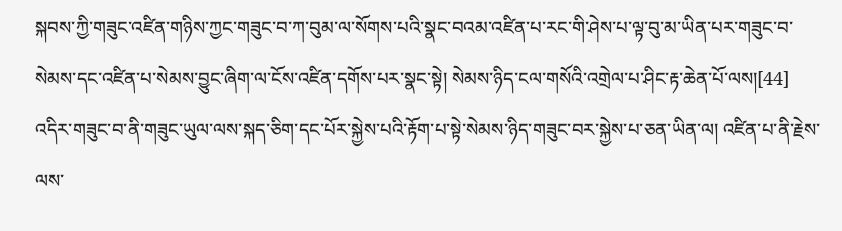སྐབས་ཀྱི་གཟུང་འཛིན་གཉིས་ཀྱང་གཟུང་བ་ཀ་བུམ་ལ་སོགས་པའི་སྣང་བའམ་འཛིན་པ་རང་གི་ཤེས་པ་ལྟ་བུ་མ་ཡིན་པར་གཟུང་བ་སེམས་དང་འཛིན་པ་སེམས་བྱུང་ཞིག་ལ་ངོས་འཛིན་དགོས་པར་སྣང་སྟེ། སེམས་ཉིད་ངལ་གསོའི་འགྲེལ་པ་ཤིང་རྟ་ཆེན་པོ་ལས།[44] འདིར་གཟུང་བ་ནི་གཟུང་ཡུལ་ལས་སྐད་ཅིག་དང་པོར་སྐྱེས་པའི་རྟོག་པ་སྟེ་སེམས་ཉིད་གཟུང་བར་སྐྱེས་པ་ཅན་ཡིན་ལ། འཛིན་པ་ནི་རྗེས་ལས་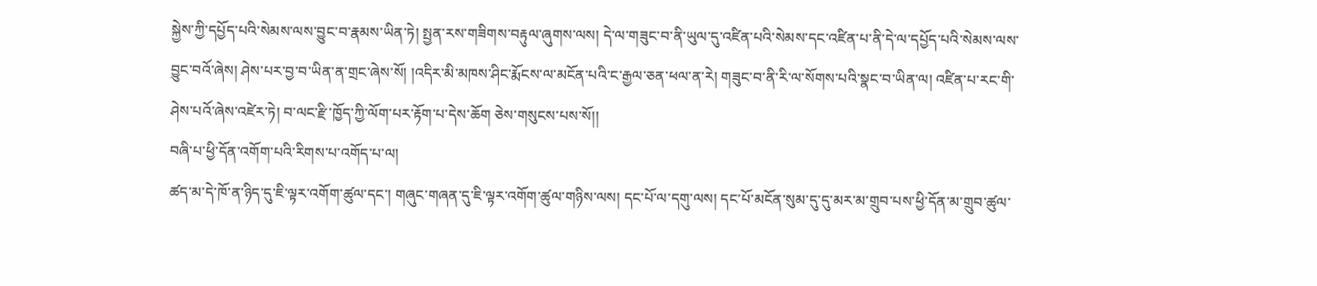སྐྱེས་ཀྱི་དཔྱོད་པའི་སེམས་ལས་བྱུང་བ་རྣམས་ཡིན་ཏེ། སྤྱན་རས་གཟིགས་བརྟུལ་ཞུགས་ལས། དེ་ལ་གཟུང་བ་ནི་ཡུལ་དུ་འཛིན་པའི་སེམས་དང་འཛིན་པ་ནི་དེ་ལ་དཔྱོད་པའི་སེམས་ལས་བྱུང་བའོ་ཞེས། ཤེས་པར་བྱ་བ་ཡིན་ན་གྲང་ཞེས་སོ། །འདིར་མི་མཁས་ཤིང་རྨོངས་ལ་མངོན་པའི་ང་རྒྱལ་ཅན་ཕལ་ན་རེ། གཟུང་བ་ནི་རི་ལ་སོགས་པའི་སྣང་བ་ཡིན་ལ། འཛིན་པ་རང་གི་ཤེས་པའོ་ཞེས་འཛེར་ཏེ། བ་ལང་རྫི་ཁྱོད་ཀྱི་ལོག་པར་རྟོག་པ་དེས་ཆོག ཅེས་གསུངས་པས་སོ།།
བཞི་པ་ཕྱི་དོན་འགོག་པའི་རིགས་པ་འགོད་པ་ལ།
ཚད་མ་དེ་ཁོ་ན་ཉིད་དུ་ཇི་ལྟར་འགོག་ཚུལ་དང་། གཞུང་གཞན་དུ་ཇི་ལྟར་འགོག་ཚུལ་གཉིས་ལས། དང་པོ་ལ་དགུ་ལས། དང་པོ་མངོན་སུམ་དུ་དུ་མར་མ་གྲུབ་པས་ཕྱི་དོན་མ་གྲུབ་ཚུལ་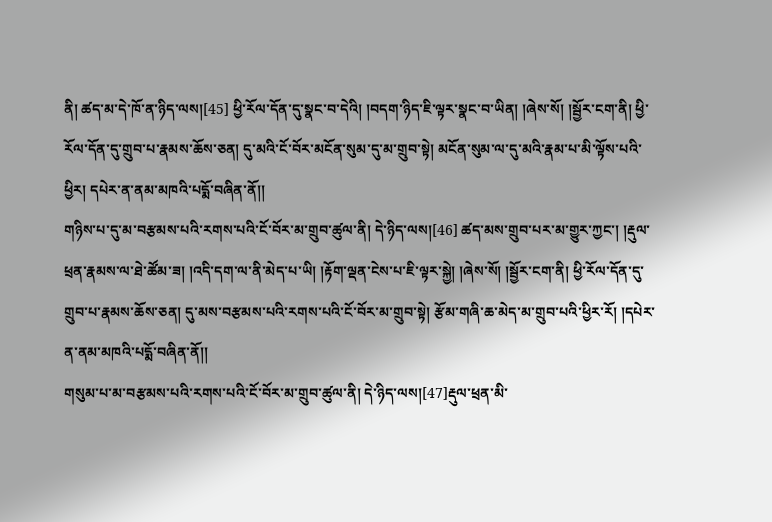ནི། ཚད་མ་དེ་ཁོ་ན་ཉིད་ལས།[45] ཕྱི་རོལ་དོན་དུ་སྣང་བ་དེའི། །བདག་ཉིད་ཇི་ལྟར་སྣང་བ་ཡིན། །ཞེས་སོ། །སྦྱོར་ངག་ནི། ཕྱི་རོལ་དོན་དུ་གྲུབ་པ་རྣམས་ཆོས་ཅན། དུ་མའི་ངོ་བོར་མངོན་སུམ་དུ་མ་གྲུབ་སྟེ། མངོན་སུམ་ལ་དུ་མའི་རྣམ་པ་མི་ལྟོས་པའི་ཕྱིར། དཔེར་ན་ནམ་མཁའི་པདྨོ་བཞིན་ནོ།།
གཉིས་པ་དུ་མ་བརྩམས་པའི་རགས་པའི་ངོ་བོར་མ་གྲུབ་ཚུལ་ནི། དེ་ཉིད་ལས།[46] ཚད་མས་གྲུབ་པར་མ་གྱུར་ཀྱང་། །རྡུལ་ཕྲན་རྣམས་ལ་ཐེ་ཚོམ་ཟ། །འདི་དག་ལ་ནི་མེད་པ་ཡི། །རྟོག་ལྡན་ངེས་པ་ཇི་ལྟར་སྐྱེ། །ཞེས་སོ། །སྦྱོར་ངག་ནི། ཕྱི་རོལ་དོན་དུ་གྲུབ་པ་རྣམས་ཆོས་ཅན། དུ་མས་བརྩམས་པའི་རགས་པའི་ངོ་བོར་མ་གྲུབ་སྟེ། རྩོམ་གཞི་ཆ་མེད་མ་གྲུབ་པའི་ཕྱིར་རོ། །དཔེར་ན་ནམ་མཁའི་པདྨོ་བཞིན་ནོ།།
གསུམ་པ་མ་བརྩམས་པའི་རགས་པའི་ངོ་བོར་མ་གྲུབ་ཚུལ་ནི། དེ་ཉིད་ལས།[47]རྡུལ་ཕྲན་མི་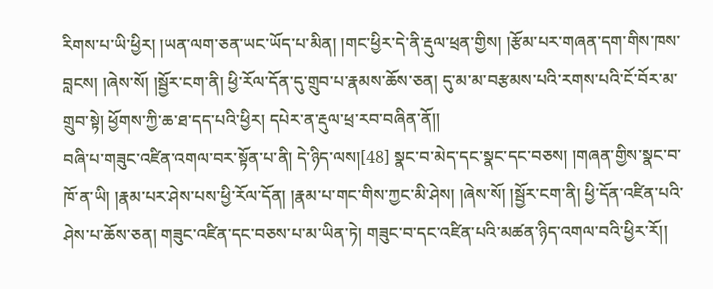རིགས་པ་ཡི་ཕྱིར། །ཡན་ལག་ཅན་ཡང་ཡོད་པ་མིན། །གང་ཕྱིར་དེ་ནི་རྡུལ་ཕྲན་གྱིས། །རྩོམ་པར་གཞན་དག་གིས་ཁས་བླངས། །ཞེས་སོ། །སྦྱོར་ངག་ནི། ཕྱི་རོལ་དོན་དུ་གྲུབ་པ་རྣམས་ཆོས་ཅན། དུ་མ་མ་བརྩམས་པའི་རགས་པའི་ངོ་བོར་མ་གྲུབ་སྟེ། ཕྱོགས་ཀྱི་ཆ་ཐ་དད་པའི་ཕྱིར། དཔེར་ན་རྡུལ་ཕྲ་རབ་བཞིན་ནོ།།
བཞི་པ་གཟུང་འཛིན་འགལ་བར་སྟོན་པ་ནི། དེ་ཉིད་ལས།[48] སྣང་བ་མེད་དང་སྣང་དང་བཅས། །གཞན་གྱིས་སྣང་བ་ཁོ་ན་ཡི། །རྣམ་པར་ཤེས་པས་ཕྱི་རོལ་དོན། །རྣམ་པ་གང་གིས་ཀྱང་མི་ཤེས། །ཞེས་སོ། །སྦྱོར་ངག་ནི། ཕྱི་དོན་འཛིན་པའི་ཤེས་པ་ཆོས་ཅན། གཟུང་འཛིན་དང་བཅས་པ་མ་ཡིན་ཏེ། གཟུང་བ་དང་འཛིན་པའི་མཚན་ཉིད་འགལ་བའི་ཕྱིར་རོ།།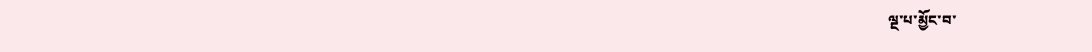ལྔ་པ་མྱོང་བ་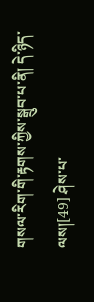གསལ་རིག་གི་རྟགས་ཀྱིས་སྒྲུབ་པ་ནི། དེ་ཉིད་ལས།[49] ཤེས་པ་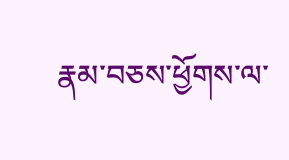རྣམ་བཅས་ཕྱོགས་ལ་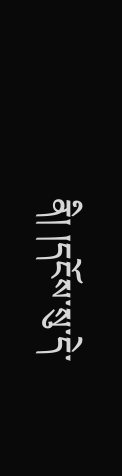ནི། །དངོས་སུ་དེ་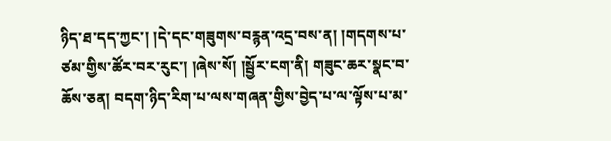ཉིད་ཐ་དད་ཀྱང་། །དེ་དང་གཟུགས་བརྙན་འདྲ་བས་ན། །གདགས་པ་ཙམ་གྱིས་ཚོར་བར་རུང་། །ཞེས་སོ། །སྦྱོར་ངག་ནི། གཟུང་ཆར་སྣང་བ་ཆོས་ཅན། བདག་ཉིད་རིག་པ་ལས་གཞན་གྱིས་བྱེད་པ་ལ་ལྟོས་པ་མ་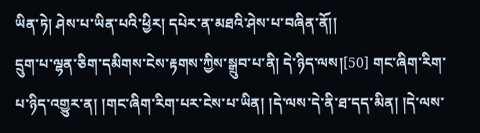ཡིན་ཏེ། ཤེས་པ་ཡིན་པའི་ཕྱིར། དཔེར་ན་མཐའི་ཤེས་པ་བཞིན་ནོ།།
དྲུག་པ་ལྷན་ཅིག་དམིགས་ངེས་རྟགས་ཀྱིས་སྒྲུབ་པ་ནི། དེ་ཉིད་ལས།[50] གང་ཞིག་རིག་པ་ཉིད་འགྱུར་ན། །གང་ཞིག་རིག་པར་ངེས་པ་ཡིན། །དེ་ལས་དེ་ནི་ཐ་དད་མིན། །དེ་ལས་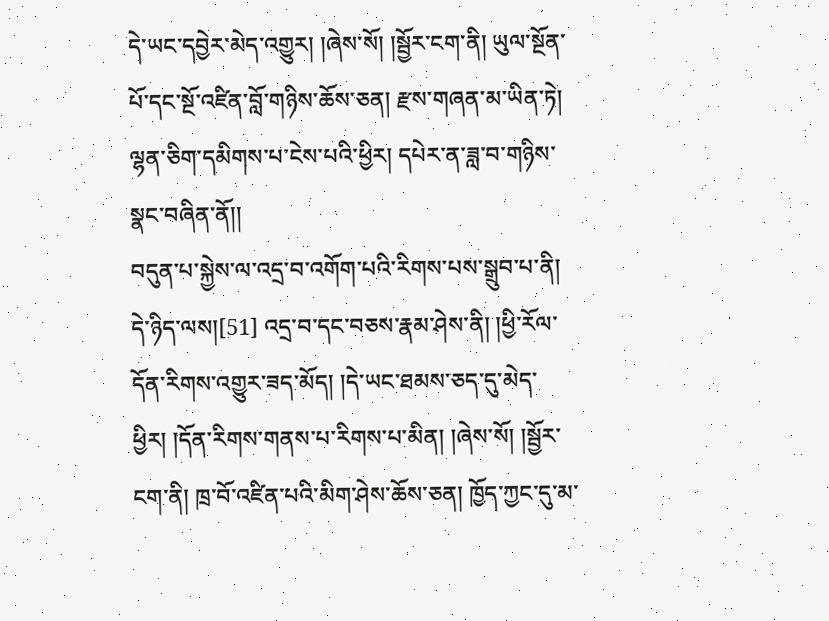དེ་ཡང་དབྱེར་མེད་འགྱུར། །ཞེས་སོ། །སྦྱོར་ངག་ནི། ཡུལ་སྔོན་པོ་དང་སྔོ་འཛིན་བློ་གཉིས་ཆོས་ཅན། རྫས་གཞན་མ་ཡིན་ཏེ། ལྷན་ཅིག་དམིགས་པ་ངེས་པའི་ཕྱིར། དཔེར་ན་ཟླ་བ་གཉིས་སྣང་བཞིན་ནོ།།
བདུན་པ་སྐྱེས་ལ་འདྲ་བ་འགོག་པའི་རིགས་པས་སྒྲུབ་པ་ནི། དེ་ཉིད་ལས།[51] འདྲ་བ་དང་བཅས་རྣམ་ཤེས་ནི། །ཕྱི་རོལ་དོན་རིགས་འགྱུར་ཟད་མོད། །དེ་ཡང་ཐམས་ཅད་དུ་མེད་ཕྱིར། །དོན་རིགས་གནས་པ་རིགས་པ་མིན། །ཞེས་སོ། །སྦྱོར་ངག་ནི། ཁྲ་བོ་འཛིན་པའི་མིག་ཤེས་ཆོས་ཅན། ཁྱོད་ཀྱང་དུ་མ་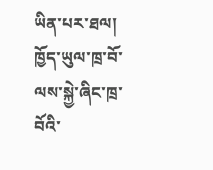ཡིན་པར་ཐལ། ཁྱོད་ཡུལ་ཁྲ་བོ་ལས་སྐྱེ་ཞིང་ཁྲ་བོའི་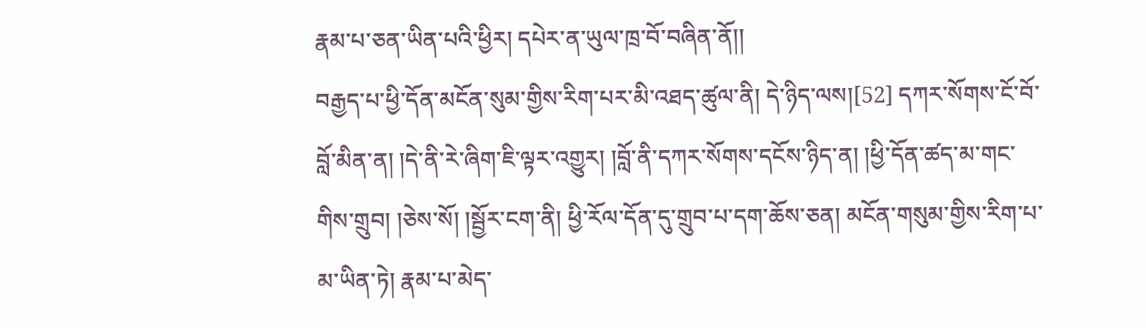རྣམ་པ་ཅན་ཡིན་པའི་ཕྱིར། དཔེར་ན་ཡུལ་ཁྲ་བོ་བཞིན་ནོ།།
བརྒྱད་པ་ཕྱི་དོན་མངོན་སུམ་གྱིས་རིག་པར་མི་འཐད་ཚུལ་ནི། དེ་ཉིད་ལས།[52] དཀར་སོགས་ངོ་བོ་བློ་མིན་ན། །དེ་ནི་རེ་ཞིག་ཇི་ལྟར་འགྱུར། །བློ་ནི་དཀར་སོགས་དངོས་ཉིད་ན། །ཕྱི་དོན་ཚད་མ་གང་གིས་གྲུབ། །ཅེས་སོ། །སྦྱོར་ངག་ནི། ཕྱི་རོལ་དོན་དུ་གྲུབ་པ་དག་ཆོས་ཅན། མངོན་གསུམ་གྱིས་རིག་པ་མ་ཡིན་ཏེ། རྣམ་པ་མེད་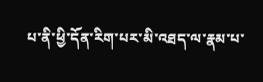པ་ནི་ཕྱི་དོན་རིག་པར་མི་འཐད་ལ་རྣམ་པ་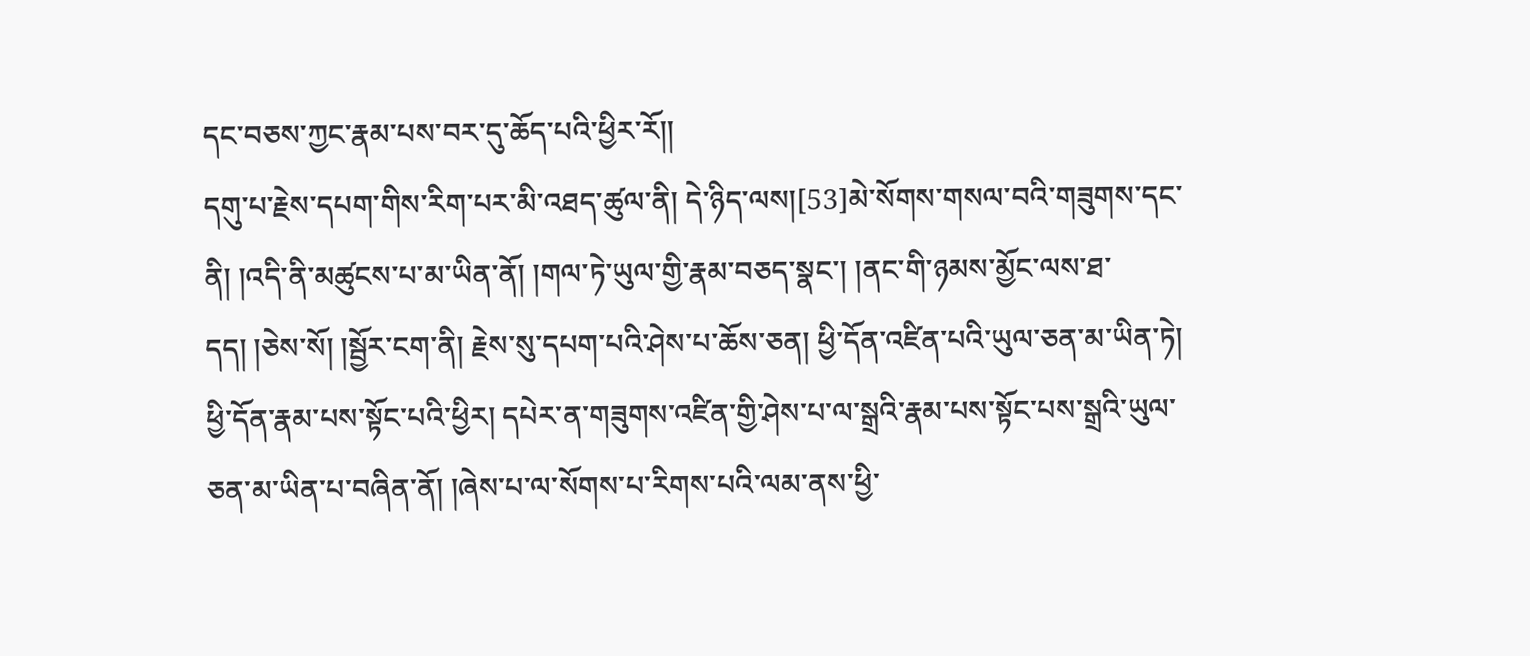དང་བཅས་ཀྱང་རྣམ་པས་བར་དུ་ཆོད་པའི་ཕྱིར་རོ།།
དགུ་པ་རྗེས་དཔག་གིས་རིག་པར་མི་འཐད་ཚུལ་ནི། དེ་ཉིད་ལས།[53]མེ་སོགས་གསལ་བའི་གཟུགས་དང་ནི། །འདི་ནི་མཚུངས་པ་མ་ཡིན་ནོ། །གལ་ཏེ་ཡུལ་གྱི་རྣམ་བཅད་སྣང་། །ནང་གི་ཉམས་མྱོང་ལས་ཐ་དད། །ཅེས་སོ། །སྦྱོར་ངག་ནི། རྗེས་སུ་དཔག་པའི་ཤེས་པ་ཆོས་ཅན། ཕྱི་དོན་འཛིན་པའི་ཡུལ་ཅན་མ་ཡིན་ཏེ། ཕྱི་དོན་རྣམ་པས་སྟོང་པའི་ཕྱིར། དཔེར་ན་གཟུགས་འཛིན་གྱི་ཤེས་པ་ལ་སྒྲའི་རྣམ་པས་སྟོང་པས་སྒྲའི་ཡུལ་ཅན་མ་ཡིན་པ་བཞིན་ནོ། །ཞེས་པ་ལ་སོགས་པ་རིགས་པའི་ལམ་ནས་ཕྱི་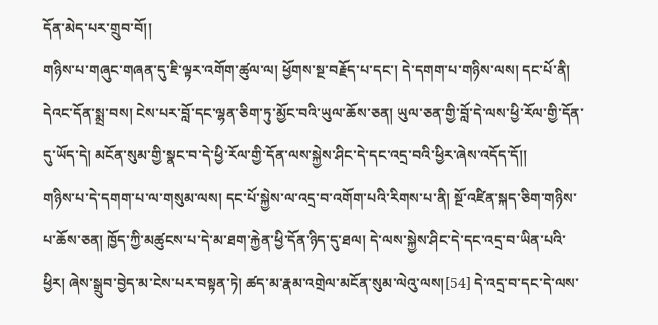དོན་མེད་པར་གྲུབ་བོ།།
གཉིས་པ་གཞུང་གཞན་དུ་ཇི་ལྟར་འགོག་ཚུལ་ལ། ཕྱོགས་སྔ་བརྗོད་པ་དང་། དེ་དགག་པ་གཉིས་ལས། དང་པོ་ནི། དེའང་དོན་སྨྲ་བས། ངེས་པར་བློ་དང་ལྷན་ཅིག་ཏུ་མྱོང་བའི་ཡུལ་ཆོས་ཅན། ཡུལ་ཅན་གྱི་བློ་དེ་ལས་ཕྱི་རོལ་གྱི་དོན་དུ་ཡོད་དེ། མངོན་སུམ་གྱི་སྣང་བ་དེ་ཕྱི་རོལ་གྱི་དོན་ལས་སྐྱེས་ཤིང་དེ་དང་འདྲ་བའི་ཕྱིར་ཞེས་འདོད་དོ།།
གཉིས་པ་དེ་དགག་པ་ལ་གསུམ་ལས། དང་པོ་སྐྱེས་ལ་འདྲ་བ་འགོག་པའི་རིགས་པ་ནི། སྔོ་འཛིན་སྐད་ཅིག་གཉིས་པ་ཆོས་ཅན། ཁྱོད་ཀྱི་མཚུངས་པ་དེ་མ་ཐག་རྐྱེན་ཕྱི་དོན་ཉིད་དུ་ཐལ། དེ་ལས་སྐྱེས་ཤིང་དེ་དང་འདྲ་བ་ཡིན་པའི་ཕྱིར། ཞེས་སྒྲུབ་བྱེད་མ་ངེས་པར་བསྟན་ཏེ། ཚད་མ་རྣམ་འགྲེལ་མངོན་སུམ་ལེའུ་ལས།[54] དེ་འདྲ་བ་དང་དེ་ལས་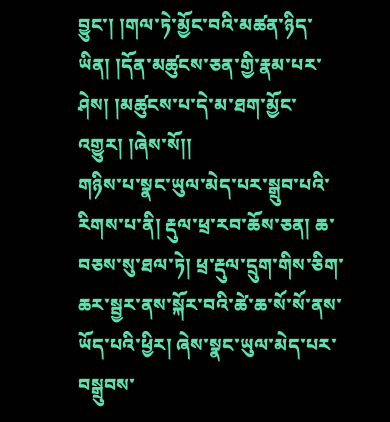བྱུང་། །གལ་ཏེ་མྱོང་བའི་མཚན་ཉིད་ཡིན། །དོན་མཚུངས་ཅན་གྱི་རྣམ་པར་ཤེས། །མཚུངས་པ་དེ་མ་ཐག་མྱོང་འགྱུར། །ཞེས་སོ།།
གཉིས་པ་སྣང་ཡུལ་མེད་པར་སྒྲུབ་པའི་རིགས་པ་ནི། རྡུལ་ཕྲ་རབ་ཆོས་ཅན། ཆ་བཅས་སུ་ཐལ་ཏེ། ཕྲ་རྡུལ་དྲུག་གིས་ཅིག་ཆར་སྦྱར་ནས་སྐོར་བའི་ཚེ་ཆ་སོ་སོ་ནས་ཡོད་པའི་ཕྱིར། ཞེས་སྣང་ཡུལ་མེད་པར་བསྒྲུབས་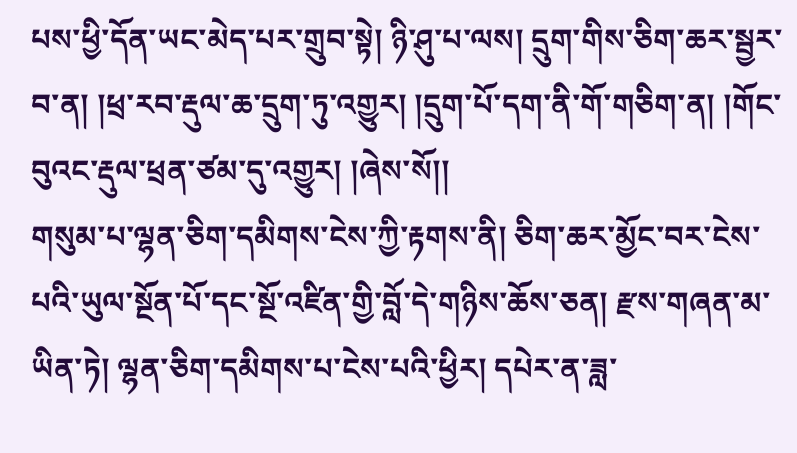པས་ཕྱི་དོན་ཡང་མེད་པར་གྲུབ་སྟེ། ཉི་ཤུ་པ་ལས། དྲུག་གིས་ཅིག་ཆར་སྦྱར་བ་ན། །ཕྲ་རབ་རྡུལ་ཆ་དྲུག་ཏུ་འགྱུར། །དྲུག་པོ་དག་ནི་གོ་གཅིག་ན། །གོང་བུའང་རྡུལ་ཕྲན་ཙམ་དུ་འགྱུར། །ཞེས་སོ།།
གསུམ་པ་ལྷན་ཅིག་དམིགས་ངེས་ཀྱི་རྟགས་ནི། ཅིག་ཆར་མྱོང་བར་ངེས་པའི་ཡུལ་སྔོན་པོ་དང་སྔོ་འཛིན་གྱི་བློ་དེ་གཉིས་ཆོས་ཅན། རྫས་གཞན་མ་ཡིན་ཏེ། ལྷན་ཅིག་དམིགས་པ་ངེས་པའི་ཕྱིར། དཔེར་ན་ཟླ་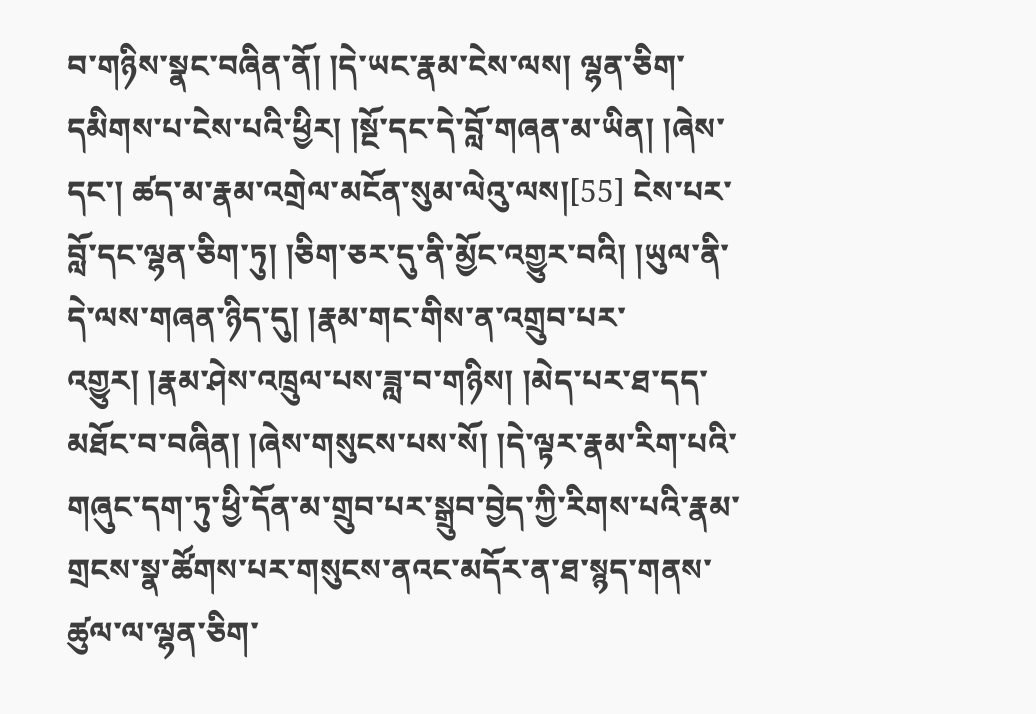བ་གཉིས་སྣང་བཞིན་ནོ། །དེ་ཡང་རྣམ་ངེས་ལས། ལྷན་ཅིག་དམིགས་པ་ངེས་པའི་ཕྱིར། །སྔོ་དང་དེ་བློ་གཞན་མ་ཡིན། །ཞེས་དང་། ཚད་མ་རྣམ་འགྲེལ་མངོན་སུམ་ལེའུ་ལས།[55] ངེས་པར་བློ་དང་ལྷན་ཅིག་ཏུ། །ཅིག་ཅར་དུ་ནི་མྱོང་འགྱུར་བའི། །ཡུལ་ནི་དེ་ལས་གཞན་ཉིད་དུ། །རྣམ་གང་གིས་ན་འགྲུབ་པར་འགྱུར། །རྣམ་ཤེས་འཁྲུལ་པས་ཟླ་བ་གཉིས། །མེད་པར་ཐ་དད་མཐོང་བ་བཞིན། །ཞེས་གསུངས་པས་སོ། །དེ་ལྟར་རྣམ་རིག་པའི་གཞུང་དག་ཏུ་ཕྱི་དོན་མ་གྲུབ་པར་སྒྲུབ་བྱེད་ཀྱི་རིགས་པའི་རྣམ་གྲངས་སྣ་ཚོགས་པར་གསུངས་ནའང་མདོར་ན་ཐ་སྙད་གནས་ཚུལ་ལ་ལྷན་ཅིག་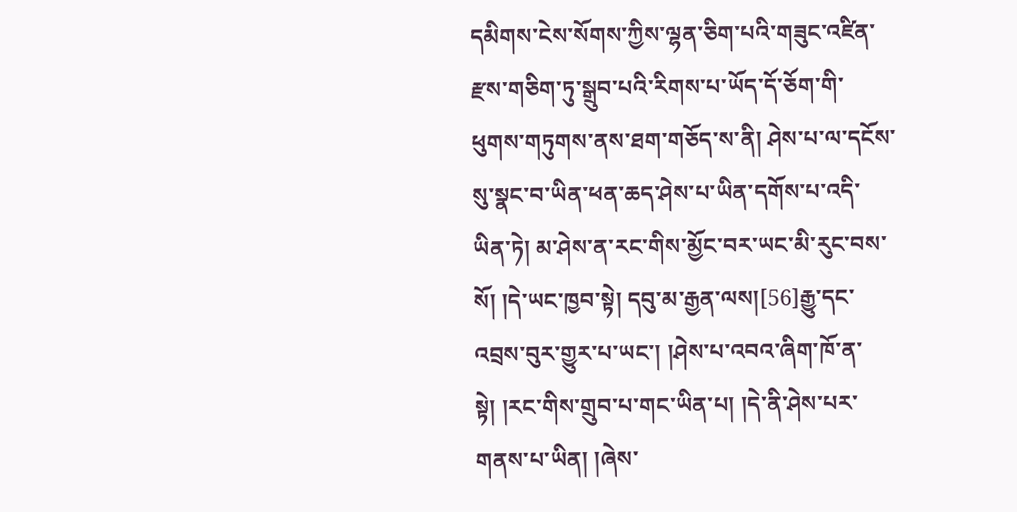དམིགས་ངེས་སོགས་ཀྱིས་ལྷན་ཅིག་པའི་གཟུང་འཛིན་རྫས་གཅིག་ཏུ་སྒྲུབ་པའི་རིགས་པ་ཡོད་དོ་ཅོག་གི་ཕུགས་གཏུགས་ནས་ཐག་གཅོད་ས་ནི། ཤེས་པ་ལ་དངོས་སུ་སྣང་བ་ཡིན་ཕན་ཆད་ཤེས་པ་ཡིན་དགོས་པ་འདི་ཡིན་ཏེ། མ་ཤེས་ན་རང་གིས་མྱོང་བར་ཡང་མི་རུང་བས་སོ། །དེ་ཡང་ཁྱབ་སྟེ། དབུ་མ་རྒྱན་ལས།[56]རྒྱུ་དང་འབྲས་བུར་གྱུར་པ་ཡང་། །ཤེས་པ་འབའ་ཞིག་ཁོ་ན་སྟེ། །རང་གིས་གྲུབ་པ་གང་ཡིན་པ། །དེ་ནི་ཤེས་པར་གནས་པ་ཡིན། །ཞེས་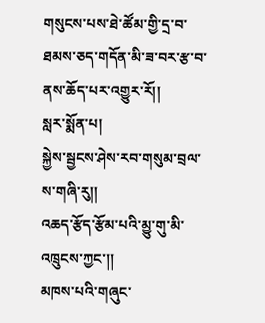གསུངས་པས་ཐེ་ཚོམ་གྱི་དྲ་བ་ཐམས་ཅད་གདོན་མི་ཟ་བར་རྩ་བ་ནས་ཆོད་པར་འགྱུར་རོ།།
སླར་སྨོན་པ།
སྐྱེས་སྦྱངས་ཤེས་རབ་གསུམ་བྲལ་ས་གཞི་རུ།།
འཆད་རྩོད་རྩོམ་པའི་མྱུ་གུ་མི་འཁྲུངས་ཀྱང་།།
མཁས་པའི་གཞུང་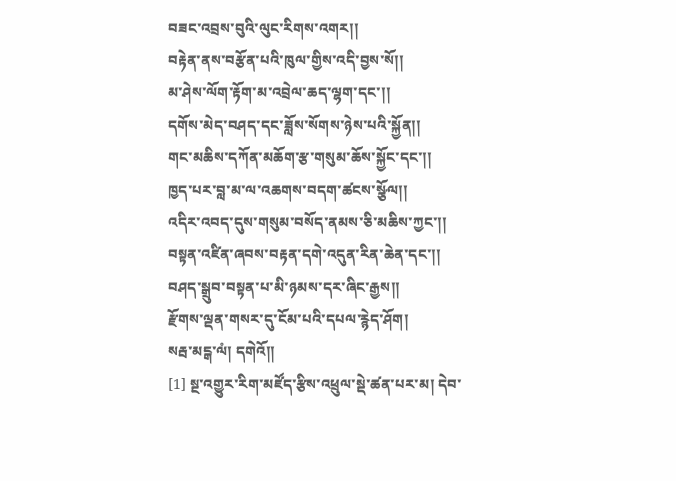བཟང་འབྲས་བུའི་ལུང་རིགས་འགར།།
བརྟེན་ནས་བརྩོན་པའི་ཁུལ་གྱིས་འདི་བྱས་སོ།།
མ་ཤེས་ལོག་རྟོག་མ་འབྲེལ་ཆད་ལྷག་དང་།།
དགོས་མེད་བཤད་དང་ཟློས་སོགས་ཉེས་པའི་སྐྱོན།།
གང་མཆིས་དཀོན་མཆོག་རྩ་གསུམ་ཆོས་སྐྱོང་དང་།།
ཁྱད་པར་བླ་མ་ལ་འཆགས་བདག་ཚངས་སྩོལ།།
འདིར་འབད་དུས་གསུམ་བསོད་ནམས་ཅི་མཆིས་ཀྱང་།།
བསྟན་འཛིན་ཞབས་བརྟན་དགེ་འདུན་རིན་ཆེན་དང་།།
བཤད་སྒྲུབ་བསྟན་པ་མི་ཉམས་དར་ཞིང་རྒྱས།།
རྫོགས་ལྡན་གསར་དུ་ངོམ་པའི་དཔལ་རྙེད་ཤོག།
སརྦ་མངྒ་ལཾ། དགེའོ།།
[1] སྔ་འགྱུར་རིག་མཛོད་རྩིས་འཕྲུལ་སྡེ་ཚན་པར་མ། དེབ་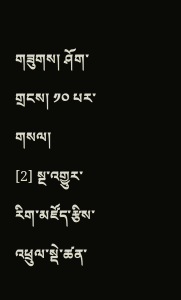གཟུགས། ཤོག་གྲངས། ༡༠ པར་གསལ།
[2] སྔ་འགྱུར་རིག་མཛོད་རྩིས་འཕྲུལ་སྡེ་ཚན་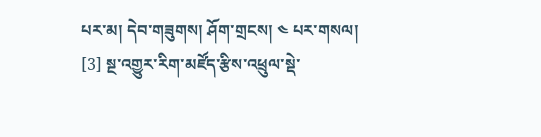པར་མ། དེབ་གཟུགས། ཤོག་གྲངས། ༤ པར་གསལ།
[3] སྔ་འགྱུར་རིག་མཛོད་རྩིས་འཕྲུལ་སྡེ་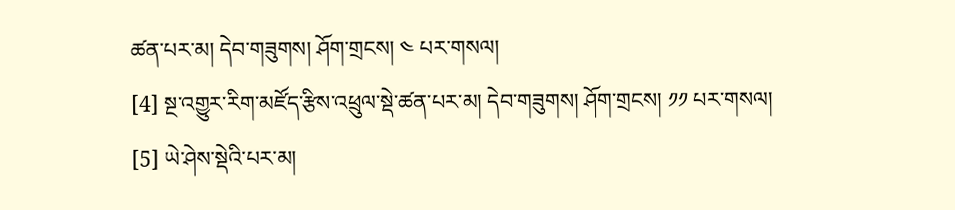ཚན་པར་མ། དེབ་གཟུགས། ཤོག་གྲངས། ༤ པར་གསལ།
[4] སྔ་འགྱུར་རིག་མཛོད་རྩིས་འཕྲུལ་སྡེ་ཚན་པར་མ། དེབ་གཟུགས། ཤོག་གྲངས། ༡༡ པར་གསལ།
[5] ཡེ་ཤེས་སྡེའི་པར་མ།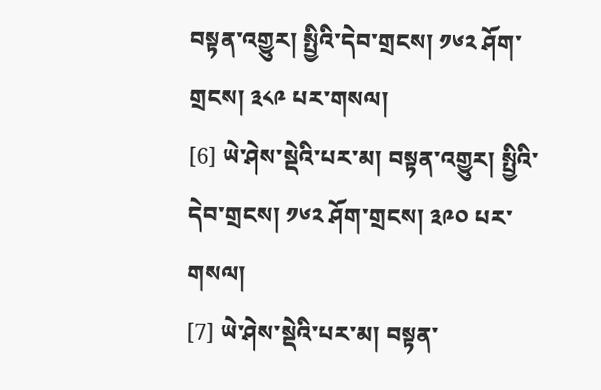བསྟན་འགྱུར། སྤྱིའི་དེབ་གྲངས། ༡༦༢ ཤོག་གྲངས། ༣༨༩ པར་གསལ།
[6] ཡེ་ཤེས་སྡེའི་པར་མ། བསྟན་འགྱུར། སྤྱིའི་དེབ་གྲངས། ༡༦༢ ཤོག་གྲངས། ༣༩༠ པར་གསལ།
[7] ཡེ་ཤེས་སྡེའི་པར་མ། བསྟན་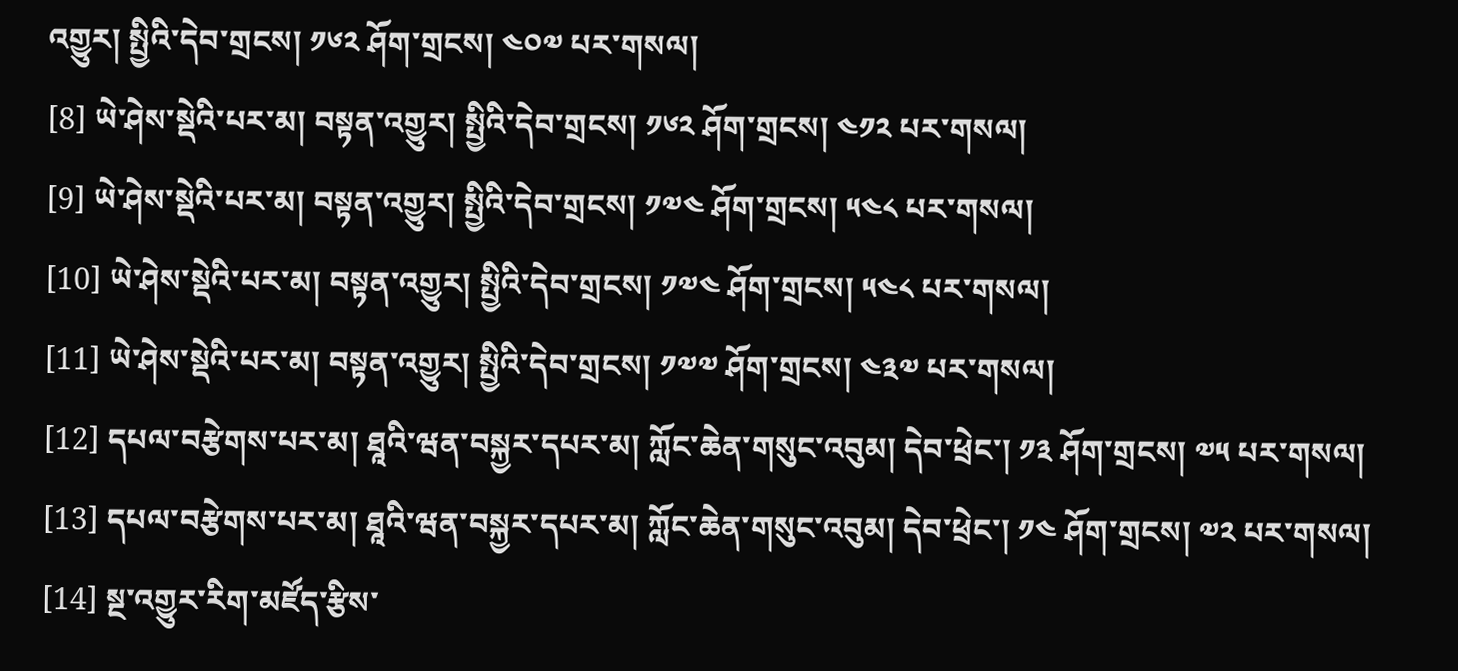འགྱུར། སྤྱིའི་དེབ་གྲངས། ༡༦༢ ཤོག་གྲངས། ༤༠༧ པར་གསལ།
[8] ཡེ་ཤེས་སྡེའི་པར་མ། བསྟན་འགྱུར། སྤྱིའི་དེབ་གྲངས། ༡༦༢ ཤོག་གྲངས། ༤༡༢ པར་གསལ།
[9] ཡེ་ཤེས་སྡེའི་པར་མ། བསྟན་འགྱུར། སྤྱིའི་དེབ་གྲངས། ༡༧༤ ཤོག་གྲངས། ༥༤༨ པར་གསལ།
[10] ཡེ་ཤེས་སྡེའི་པར་མ། བསྟན་འགྱུར། སྤྱིའི་དེབ་གྲངས། ༡༧༤ ཤོག་གྲངས། ༥༤༨ པར་གསལ།
[11] ཡེ་ཤེས་སྡེའི་པར་མ། བསྟན་འགྱུར། སྤྱིའི་དེབ་གྲངས། ༡༧༧ ཤོག་གྲངས། ༤༣༧ པར་གསལ།
[12] དཔལ་བརྩེགས་པར་མ། ཐཱའི་ཝན་བསྐྱར་དཔར་མ། ཀློང་ཆེན་གསུང་འབུམ། དེབ་ཕྲེང་། ༡༣ ཤོག་གྲངས། ༧༥ པར་གསལ།
[13] དཔལ་བརྩེགས་པར་མ། ཐཱའི་ཝན་བསྐྱར་དཔར་མ། ཀློང་ཆེན་གསུང་འབུམ། དེབ་ཕྲེང་། ༡༤ ཤོག་གྲངས། ༧༢ པར་གསལ།
[14] སྔ་འགྱུར་རིག་མཛོད་རྩིས་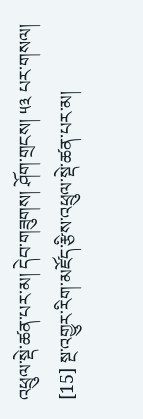འཕྲུལ་སྡེ་ཚན་པར་མ། དེབ་གཟུགས། ཤོག་གྲངས། ༥༣ པར་གསལ།
[15] སྔ་འགྱུར་རིག་མཛོད་རྩིས་འཕྲུལ་སྡེ་ཚན་པར་མ།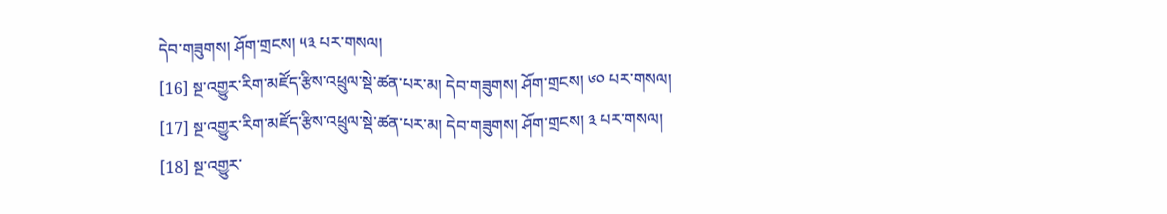དེབ་གཟུགས། ཤོག་གྲངས། ༥༣ པར་གསལ།
[16] སྔ་འགྱུར་རིག་མཛོད་རྩིས་འཕྲུལ་སྡེ་ཚན་པར་མ། དེབ་གཟུགས། ཤོག་གྲངས། ༦༠ པར་གསལ།
[17] སྔ་འགྱུར་རིག་མཛོད་རྩིས་འཕྲུལ་སྡེ་ཚན་པར་མ། དེབ་གཟུགས། ཤོག་གྲངས། ༣ པར་གསལ།
[18] སྔ་འགྱུར་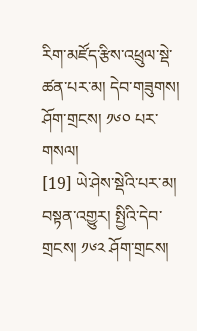རིག་མཛོད་རྩིས་འཕྲུལ་སྡེ་ཚན་པར་མ། དེབ་གཟུགས། ཤོག་གྲངས། ༡༦༠ པར་གསལ།
[19] ཡེ་ཤེས་སྡེའི་པར་མ། བསྟན་འགྱུར། སྤྱིའི་དེབ་གྲངས། ༡༦༢ ཤོག་གྲངས།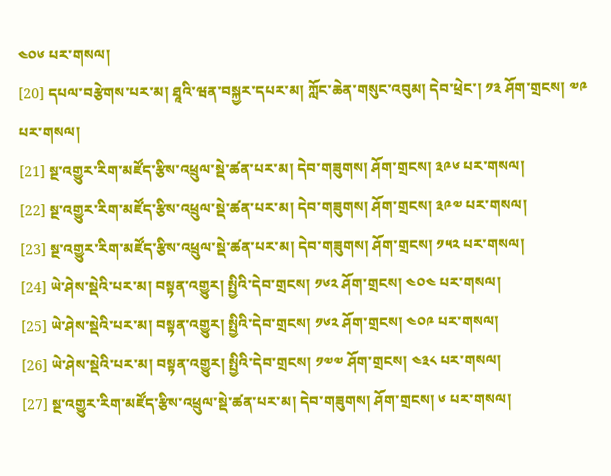༤༠༦ པར་གསལ།
[20] དཔལ་བརྩེགས་པར་མ། ཐཱའི་ཝན་བསྐྱར་དཔར་མ། ཀློང་ཆེན་གསུང་འབུམ། དེབ་ཕྲེང་། ༡༣ ཤོག་གྲངས། ༧༩ པར་གསལ།
[21] སྔ་འགྱུར་རིག་མཛོད་རྩིས་འཕྲུལ་སྡེ་ཚན་པར་མ། དེབ་གཟུགས། ཤོག་གྲངས། ༣༩༦ པར་གསལ།
[22] སྔ་འགྱུར་རིག་མཛོད་རྩིས་འཕྲུལ་སྡེ་ཚན་པར་མ། དེབ་གཟུགས། ཤོག་གྲངས། ༣༩༧ པར་གསལ།
[23] སྔ་འགྱུར་རིག་མཛོད་རྩིས་འཕྲུལ་སྡེ་ཚན་པར་མ། དེབ་གཟུགས། ཤོག་གྲངས། ༡༥༢ པར་གསལ།
[24] ཡེ་ཤེས་སྡེའི་པར་མ། བསྟན་འགྱུར། སྤྱིའི་དེབ་གྲངས། ༡༦༢ ཤོག་གྲངས། ༤༠༤ པར་གསལ།
[25] ཡེ་ཤེས་སྡེའི་པར་མ། བསྟན་འགྱུར། སྤྱིའི་དེབ་གྲངས། ༡༦༢ ཤོག་གྲངས། ༤༠༩ པར་གསལ།
[26] ཡེ་ཤེས་སྡེའི་པར་མ། བསྟན་འགྱུར། སྤྱིའི་དེབ་གྲངས། ༡༧༧ ཤོག་གྲངས། ༤༣༨ པར་གསལ།
[27] སྔ་འགྱུར་རིག་མཛོད་རྩིས་འཕྲུལ་སྡེ་ཚན་པར་མ། དེབ་གཟུགས། ཤོག་གྲངས། ༦ པར་གསལ།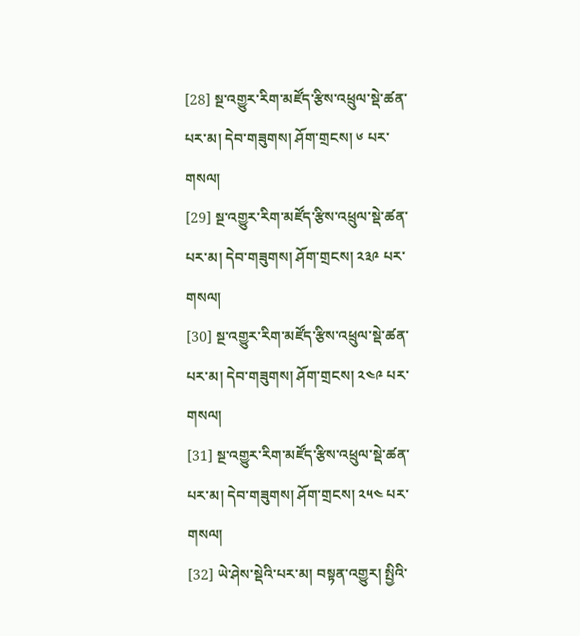[28] སྔ་འགྱུར་རིག་མཛོད་རྩིས་འཕྲུལ་སྡེ་ཚན་པར་མ། དེབ་གཟུགས། ཤོག་གྲངས། ༦ པར་གསལ།
[29] སྔ་འགྱུར་རིག་མཛོད་རྩིས་འཕྲུལ་སྡེ་ཚན་པར་མ། དེབ་གཟུགས། ཤོག་གྲངས། ༢༣༩ པར་གསལ།
[30] སྔ་འགྱུར་རིག་མཛོད་རྩིས་འཕྲུལ་སྡེ་ཚན་པར་མ། དེབ་གཟུགས། ཤོག་གྲངས། ༢༤༩ པར་གསལ།
[31] སྔ་འགྱུར་རིག་མཛོད་རྩིས་འཕྲུལ་སྡེ་ཚན་པར་མ། དེབ་གཟུགས། ཤོག་གྲངས། ༢༥༤ པར་གསལ།
[32] ཡེ་ཤེས་སྡེའི་པར་མ། བསྟན་འགྱུར། སྤྱིའི་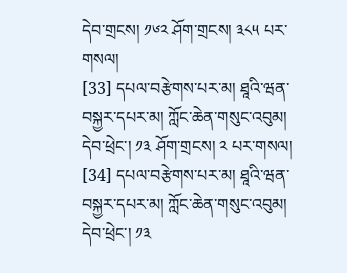དེབ་གྲངས། ༡༦༢ ཤོག་གྲངས། ༣༨༥ པར་གསལ།
[33] དཔལ་བརྩེགས་པར་མ། ཐཱའི་ཝན་བསྐྱར་དཔར་མ། ཀློང་ཆེན་གསུང་འབུམ། དེབ་ཕྲེང་། ༡༣ ཤོག་གྲངས། ༢ པར་གསལ།
[34] དཔལ་བརྩེགས་པར་མ། ཐཱའི་ཝན་བསྐྱར་དཔར་མ། ཀློང་ཆེན་གསུང་འབུམ། དེབ་ཕྲེང་། ༡༣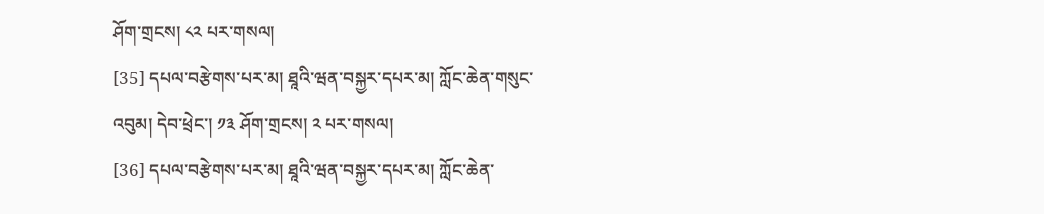ཤོག་གྲངས། ༨༢ པར་གསལ།
[35] དཔལ་བརྩེགས་པར་མ། ཐཱའི་ཝན་བསྐྱར་དཔར་མ། ཀློང་ཆེན་གསུང་འབུམ། དེབ་ཕྲེང་། ༡༣ ཤོག་གྲངས། ༢ པར་གསལ།
[36] དཔལ་བརྩེགས་པར་མ། ཐཱའི་ཝན་བསྐྱར་དཔར་མ། ཀློང་ཆེན་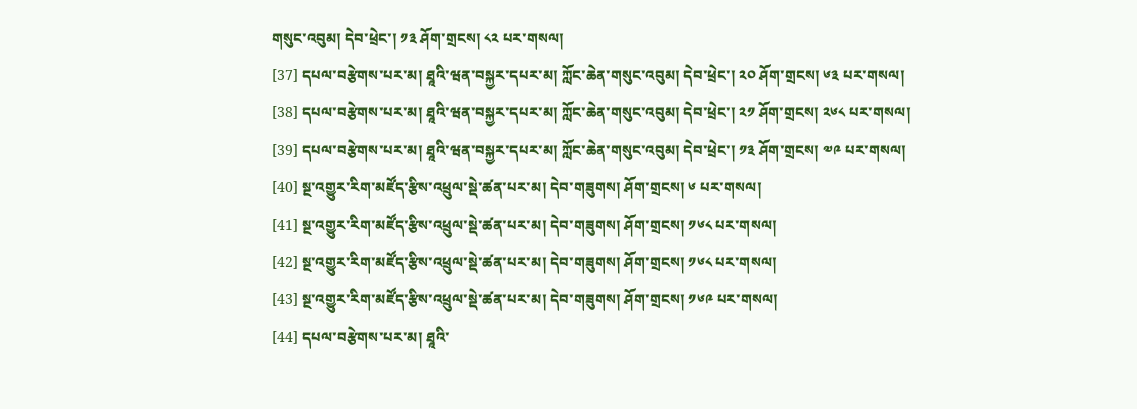གསུང་འབུམ། དེབ་ཕྲེང་། ༡༣ ཤོག་གྲངས། ༨༢ པར་གསལ།
[37] དཔལ་བརྩེགས་པར་མ། ཐཱའི་ཝན་བསྐྱར་དཔར་མ། ཀློང་ཆེན་གསུང་འབུམ། དེབ་ཕྲེང་། ༢༠ ཤོག་གྲངས། ༦༣ པར་གསལ།
[38] དཔལ་བརྩེགས་པར་མ། ཐཱའི་ཝན་བསྐྱར་དཔར་མ། ཀློང་ཆེན་གསུང་འབུམ། དེབ་ཕྲེང་། ༢༡ ཤོག་གྲངས། ༢༦༨ པར་གསལ།
[39] དཔལ་བརྩེགས་པར་མ། ཐཱའི་ཝན་བསྐྱར་དཔར་མ། ཀློང་ཆེན་གསུང་འབུམ། དེབ་ཕྲེང་། ༡༣ ཤོག་གྲངས། ༧༩ པར་གསལ།
[40] སྔ་འགྱུར་རིག་མཛོད་རྩིས་འཕྲུལ་སྡེ་ཚན་པར་མ། དེབ་གཟུགས། ཤོག་གྲངས། ༦ པར་གསལ།
[41] སྔ་འགྱུར་རིག་མཛོད་རྩིས་འཕྲུལ་སྡེ་ཚན་པར་མ། དེབ་གཟུགས། ཤོག་གྲངས། ༡༦༨ པར་གསལ།
[42] སྔ་འགྱུར་རིག་མཛོད་རྩིས་འཕྲུལ་སྡེ་ཚན་པར་མ། དེབ་གཟུགས། ཤོག་གྲངས། ༡༦༨ པར་གསལ།
[43] སྔ་འགྱུར་རིག་མཛོད་རྩིས་འཕྲུལ་སྡེ་ཚན་པར་མ། དེབ་གཟུགས། ཤོག་གྲངས། ༡༦༩ པར་གསལ།
[44] དཔལ་བརྩེགས་པར་མ། ཐཱའི་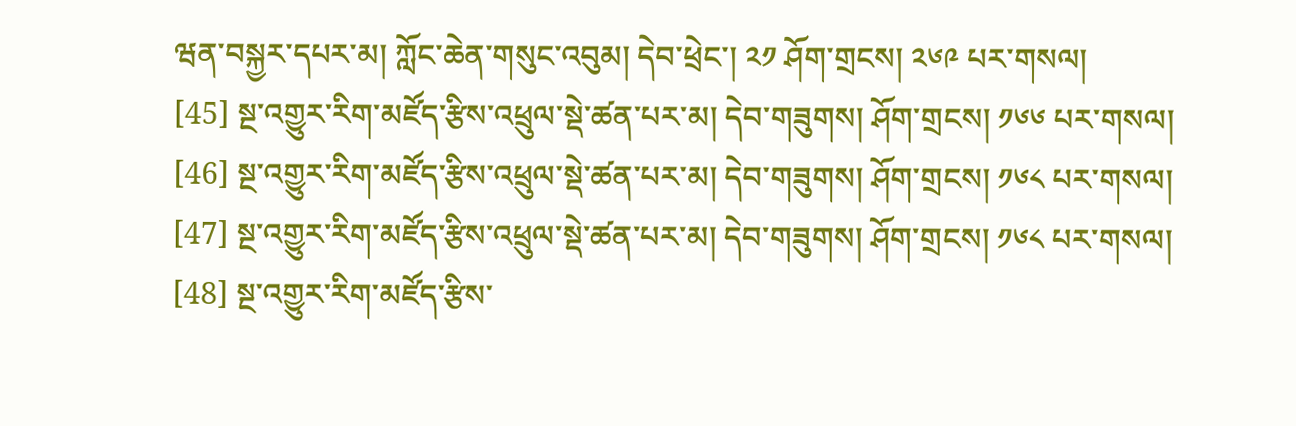ཝན་བསྐྱར་དཔར་མ། ཀློང་ཆེན་གསུང་འབུམ། དེབ་ཕྲེང་། ༢༡ ཤོག་གྲངས། ༢༦༩ པར་གསལ།
[45] སྔ་འགྱུར་རིག་མཛོད་རྩིས་འཕྲུལ་སྡེ་ཚན་པར་མ། དེབ་གཟུགས། ཤོག་གྲངས། ༡༦༦ པར་གསལ།
[46] སྔ་འགྱུར་རིག་མཛོད་རྩིས་འཕྲུལ་སྡེ་ཚན་པར་མ། དེབ་གཟུགས། ཤོག་གྲངས། ༡༦༨ པར་གསལ།
[47] སྔ་འགྱུར་རིག་མཛོད་རྩིས་འཕྲུལ་སྡེ་ཚན་པར་མ། དེབ་གཟུགས། ཤོག་གྲངས། ༡༦༨ པར་གསལ།
[48] སྔ་འགྱུར་རིག་མཛོད་རྩིས་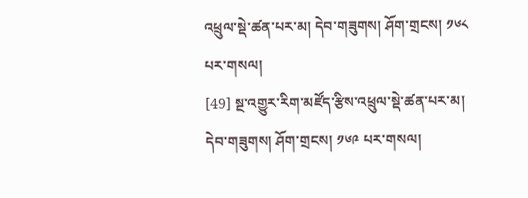འཕྲུལ་སྡེ་ཚན་པར་མ། དེབ་གཟུགས། ཤོག་གྲངས། ༡༦༨ པར་གསལ།
[49] སྔ་འགྱུར་རིག་མཛོད་རྩིས་འཕྲུལ་སྡེ་ཚན་པར་མ། དེབ་གཟུགས། ཤོག་གྲངས། ༡༦༩ པར་གསལ།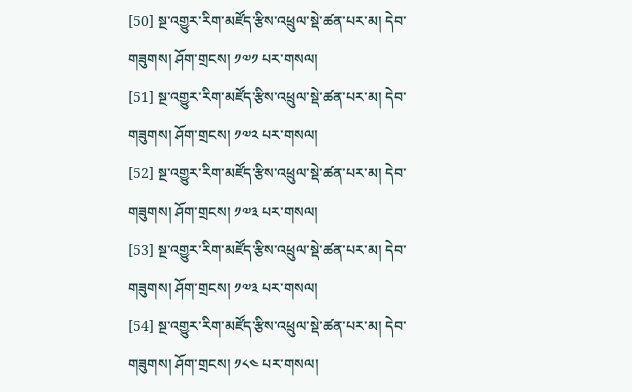[50] སྔ་འགྱུར་རིག་མཛོད་རྩིས་འཕྲུལ་སྡེ་ཚན་པར་མ། དེབ་གཟུགས། ཤོག་གྲངས། ༡༧༡ པར་གསལ།
[51] སྔ་འགྱུར་རིག་མཛོད་རྩིས་འཕྲུལ་སྡེ་ཚན་པར་མ། དེབ་གཟུགས། ཤོག་གྲངས། ༡༧༢ པར་གསལ།
[52] སྔ་འགྱུར་རིག་མཛོད་རྩིས་འཕྲུལ་སྡེ་ཚན་པར་མ། དེབ་གཟུགས། ཤོག་གྲངས། ༡༧༣ པར་གསལ།
[53] སྔ་འགྱུར་རིག་མཛོད་རྩིས་འཕྲུལ་སྡེ་ཚན་པར་མ། དེབ་གཟུགས། ཤོག་གྲངས། ༡༧༣ པར་གསལ།
[54] སྔ་འགྱུར་རིག་མཛོད་རྩིས་འཕྲུལ་སྡེ་ཚན་པར་མ། དེབ་གཟུགས། ཤོག་གྲངས། ༡༨༤ པར་གསལ།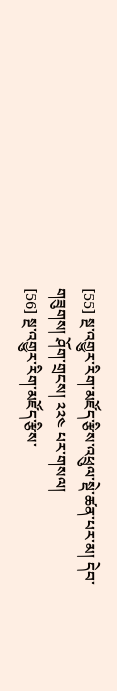[55] སྔ་འགྱུར་རིག་མཛོད་རྩིས་འཕྲུལ་སྡེ་ཚན་པར་མ། དེབ་གཟུགས། ཤོག་གྲངས། ༢༢༤ པར་གསལ།
[56] སྔ་འགྱུར་རིག་མཛོད་རྩིས་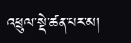འཕྲུལ་སྡེ་ཚན་པར་མ།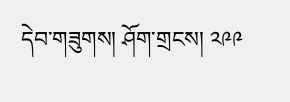དེབ་གཟུགས། ཤོག་གྲངས། ༢༩༩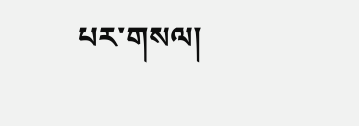པར་གསལ།